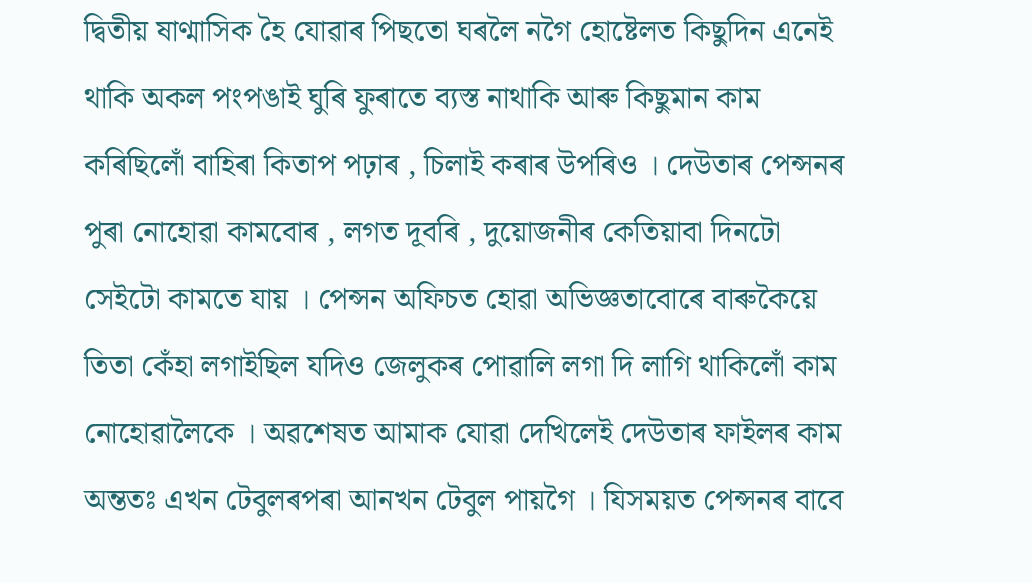দ্বিতীয় ষাণ্মাসিক হৈ যোৱাৰ পিছতো ঘৰলৈ নগৈ হোষ্টেলত কিছুদিন এনেই থাকি অকল পংপঙাই ঘুৰি ফুৰাতে ব্যস্ত নাথাকি আৰু কিছুমান কাম কৰিছিলোঁ বাহিৰা কিতাপ পঢ়াৰ , চিলাই কৰাৰ উপৰিও । দেউতাৰ পেন্সনৰ পুৰা নোহোৱা কামবোৰ , লগত দূবৰি , দুয়োজনীৰ কেতিয়াবা দিনটো সেইটো কামতে যায় । পেন্সন অফিচত হোৱা অভিজ্ঞতাবোৰে বাৰুকৈয়ে তিতা কেঁহা লগাইছিল যদিও জেলুকৰ পোৱালি লগা দি লাগি থাকিলোঁ কাম নোহোৱালৈকে । অৱশেষত আমাক যোৱা দেখিলেই দেউতাৰ ফাইলৰ কাম অন্ততঃ এখন টেবুলৰপৰা আনখন টেবুল পায়গৈ । যিসময়ত পেন্সনৰ বাবে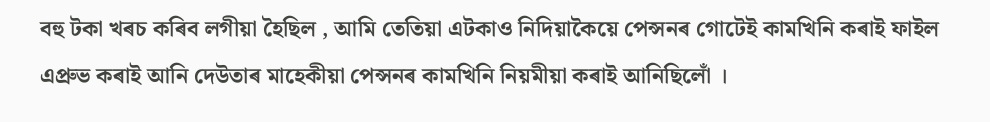বহু টকা খৰচ কৰিব লগীয়া হৈছিল , আমি তেতিয়া এটকাও নিদিয়াকৈয়ে পেন্সনৰ গোটেই কামখিনি কৰাই ফাইল এপ্ৰুভ কৰাই আনি দেউতাৰ মাহেকীয়া পেন্সনৰ কামখিনি নিয়মীয়া কৰাই আনিছিলোঁ ।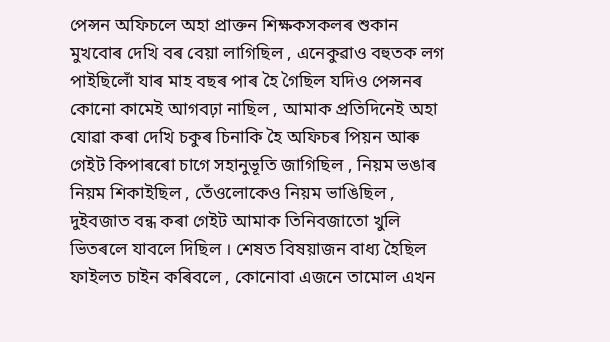পেন্সন অফিচলে অহা প্ৰাক্তন শিক্ষকসকলৰ শুকান মুখবোৰ দেখি বৰ বেয়া লাগিছিল , এনেকুৱাও বহুতক লগ পাইছিলোঁ যাৰ মাহ বছৰ পাৰ হৈ গৈছিল যদিও পেন্সনৰ কোনো কামেই আগবঢ়া নাছিল , আমাক প্ৰতিদিনেই অহা যোৱা কৰা দেখি চকুৰ চিনাকি হৈ অফিচৰ পিয়ন আৰু গেইট কিপাৰৰো চাগে সহানুভূতি জাগিছিল , নিয়ম ভঙাৰ নিয়ম শিকাইছিল , তেঁওলোকেও নিয়ম ভাঙিছিল , দুইবজাত বন্ধ কৰা গেইট আমাক তিনিবজাতো খুলি ভিতৰলে যাবলে দিছিল । শেষত বিষয়াজন বাধ্য হৈছিল ফাইলত চাইন কৰিবলে , কোনোবা এজনে তামোল এখন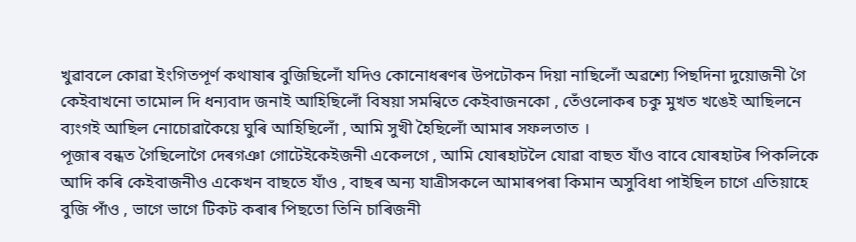খুৱাবলে কোৱা ইংগিতপূৰ্ণ কথাষাৰ বুজিছিলোঁ যদিও কোনোধৰণৰ উপঢৌকন দিয়া নাছিলোঁ অৱশ্যে পিছদিনা দুয়োজনী গৈ কেইবাখনো তামোল দি ধন্যবাদ জনাই আহিছিলোঁ বিষয়া সমন্বিতে কেইবাজনকো , তেঁওলোকৰ চকু মুখত খঙেই আছিলনে ব্যংগই আছিল নোচোৱাকৈয়ে ঘুৰি আহিছিলোঁ , আমি সুখী হৈছিলোঁ আমাৰ সফলতাত ।
পূজাৰ বন্ধত গৈছিলোগৈ দেৰগঞা গোটেইকেইজনী একেলগে , আমি যোৰহাটলৈ যোৱা বাছত যাঁও বাবে যোৰহাটৰ পিকলিকে আদি কৰি কেইবাজনীও একেখন বাছতে যাঁও , বাছৰ অন্য যাত্ৰীসকলে আমাৰপৰা কিমান অসুবিধা পাইছিল চাগে এতিয়াহে বুজি পাঁও , ভাগে ভাগে টিকট কৰাৰ পিছতো তিনি চাৰিজনী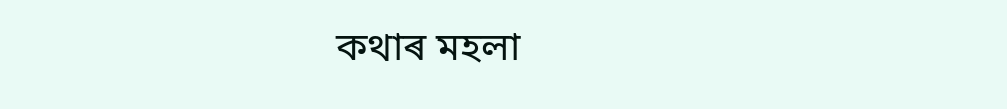কথাৰ মহলা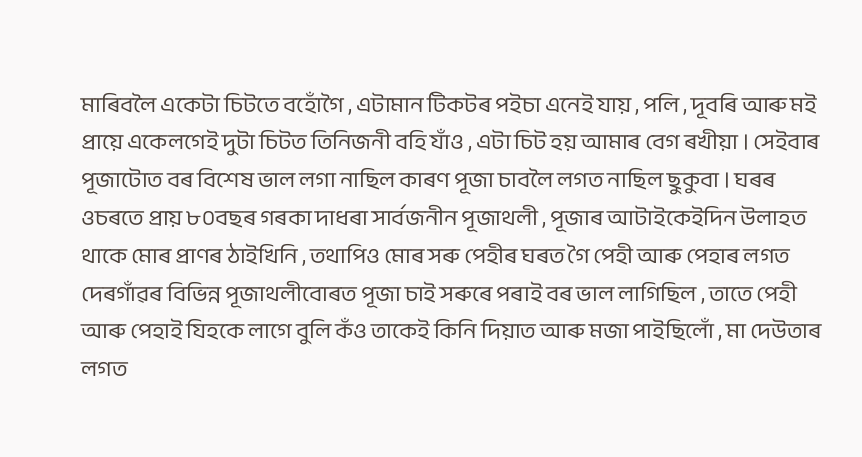মাৰিবলৈ একেটা চিটতে বহোঁগৈ , এটামান টিকটৰ পইচা এনেই যায় , পলি , দূবৰি আৰু মই প্ৰায়ে একেলগেই দুটা চিটত তিনিজনী বহি যাঁও , এটা চিট হয় আমাৰ বেগ ৰখীয়া । সেইবাৰ পূজাটোত বৰ বিশেষ ভাল লগা নাছিল কাৰণ পূজা চাবলৈ লগত নাছিল ছুকুবা । ঘৰৰ ওচৰতে প্ৰায় ৮০বছৰ গৰকা দাধৰা সাৰ্বজনীন পূজাথলী , পূজাৰ আটাইকেইদিন উলাহত থাকে মোৰ প্ৰাণৰ ঠাইখিনি , তথাপিও মোৰ সৰু পেহীৰ ঘৰত গৈ পেহী আৰু পেহাৰ লগত দেৰগাঁৱৰ বিভিন্ন পূজাথলীবোৰত পূজা চাই সৰুৰে পৰাই বৰ ভাল লাগিছিল , তাতে পেহী আৰু পেহাই যিহকে লাগে বুলি কঁও তাকেই কিনি দিয়াত আৰু মজা পাইছিলোঁ , মা দেউতাৰ লগত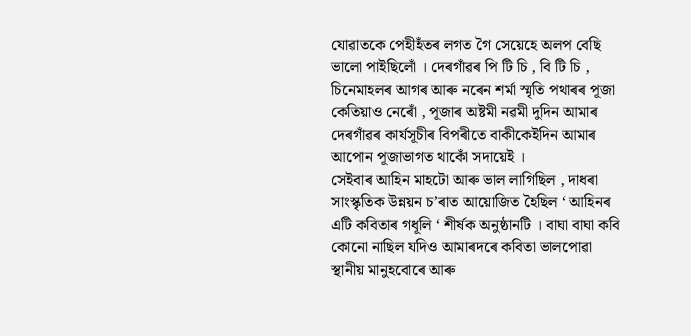যোৱাতকে পেহীহঁতৰ লগত গৈ সেয়েহে অলপ বেছি ভালো পাইছিলোঁ । দেৰগাঁৱৰ পি টি চি , বি টি চি , চিনেমাহলৰ আগৰ আৰু নৰেন শৰ্মা স্মৃতি পথাৰৰ পূজা কেতিয়াও নেৰোঁ , পূজাৰ অষ্টমী নৱমী দুদিন আমাৰ দেৰগাঁৱৰ কাৰ্যসূচীৰ বিপৰীতে বাকীকেইদিন আমাৰ আপোন পূজাভাগত থাকোঁ সদায়েই ।
সেইবাৰ আহিন মাহটো আৰু ভাল লাগিছিল , দাধৰা সাংস্কৃতিক উন্নয়ন চ’ৰাত আয়োজিত হৈছিল ‘ আহিনৰ এটি কবিতাৰ গধূলি ‘ শীৰ্ষক অনুষ্ঠানটি । বাঘা বাঘা কবি কোনো নাছিল যদিও আমাৰদৰে কবিতা ভালপোৱা স্থানীয় মানুহবোৰে আৰু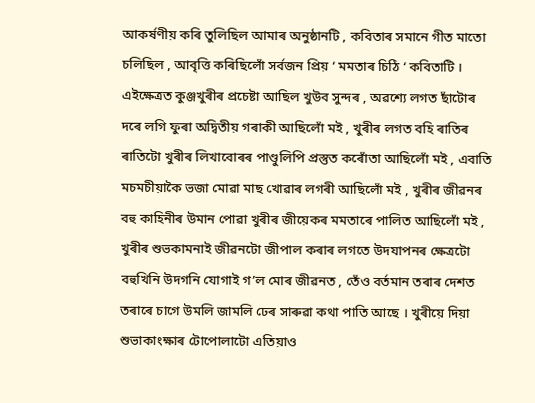আকৰ্ষণীয় কৰি তুলিছিল আমাৰ অনুষ্ঠানটি , কবিতাৰ সমানে গীত মাতো চলিছিল , আবৃত্তি কৰিছিলোঁ সৰ্বজন প্ৰিয় ‘ মমতাৰ চিঠি ‘ কবিতাটি । এইক্ষেত্ৰত কুঞ্জখুৰীৰ প্ৰচেষ্টা আছিল খুউব সুন্দৰ , অৱশ্যে লগত ছাঁটোৰ দৰে লগি ফুৰা অদ্বিতীয় গৰাকী আছিলোঁ মই , খুৰীৰ লগত বহি ৰাতিৰ ৰাতিটো খুৰীৰ লিখাবোৰৰ পাণ্ডুলিপি প্ৰস্তুত কৰোঁতা আছিলোঁ মই , এবাতি মচমচীয়াকৈ ভজা মোৱা মাছ খোৱাৰ লগৰী আছিলোঁ মই , খুৰীৰ জীৱনৰ বহু কাহিনীৰ উমান পোৱা খুৰীৰ জীয়েকৰ মমতাৰে পালিত আছিলোঁ মই , খুৰীৰ শুভকামনাই জীৱনটো জীপাল কৰাৰ লগতে উদযাপনৰ ক্ষেত্ৰটো বহুখিনি উদগনি যোগাই গ’ল মোৰ জীৱনত , তেঁও বৰ্তমান তৰাৰ দেশত তৰাৰে চাগে উমলি জামলি ঢেৰ সাৰুৱা কথা পাতি আছে । খুৰীয়ে দিয়া শুভাকাংক্ষাৰ টোপোলাটো এতিয়াও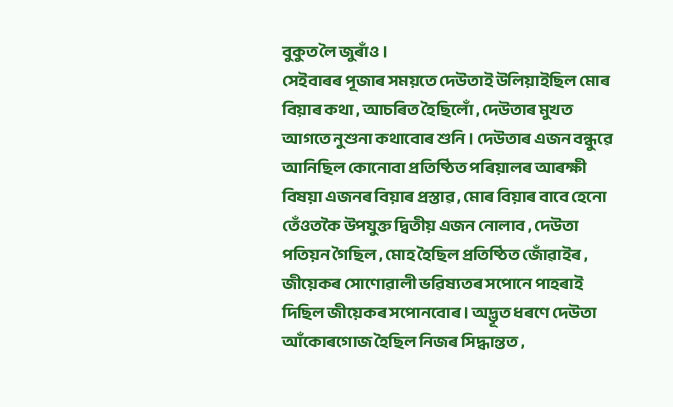বুকুত লৈ জুৰাঁও ।
সেইবাৰৰ পূজাৰ সময়তে দেউতাই উলিয়াইছিল মোৰ বিয়াৰ কথা , আচৰিত হৈছিলোঁ , দেউতাৰ মুখত আগতে নুশুনা কথাবোৰ শুনি । দেউতাৰ এজন বন্ধুৱে আনিছিল কোনোবা প্ৰতিষ্ঠিত পৰিয়ালৰ আৰক্ষী বিষয়া এজনৰ বিয়াৰ প্ৰস্তাৱ , মোৰ বিয়াৰ বাবে হেনো তেঁওতকৈ উপযুক্ত দ্বিতীয় এজন নোলাব , দেউতা পতিয়ন গৈছিল , মোহ হৈছিল প্ৰতিষ্ঠিত জোঁৱাইৰ , জীয়েকৰ সোণোৱালী ভৱিষ্যতৰ সপোনে পাহৰাই দিছিল জীয়েকৰ সপোনবোৰ । অদ্ভূত ধৰণে দেউতা আঁকোৰগোজ হৈছিল নিজৰ সিদ্ধান্তত ,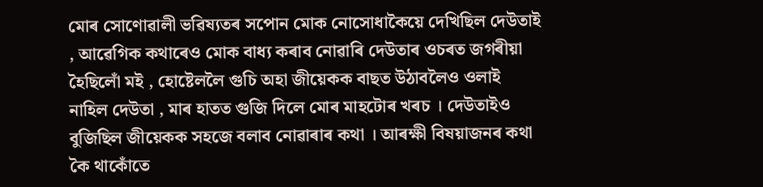মোৰ সোণোৱালী ভৱিষ্যতৰ সপোন মোক নোসোধাকৈয়ে দেখিছিল দেউতাই , আৱেগিক কথাৰেও মোক বাধ্য কৰাব নোৱাৰি দেউতাৰ ওচৰত জগৰীয়া হৈছিলোঁ মই , হোষ্টেললৈ গুচি অহা জীয়েকক বাছত উঠাবলৈও ওলাই নাহিল দেউতা , মাৰ হাতত গুজি দিলে মোৰ মাহটোৰ খৰচ । দেউতাইও বুজিছিল জীয়েকক সহজে বলাব নোৱাৰাৰ কথা । আৰক্ষী বিষয়াজনৰ কথা কৈ থাকোঁতে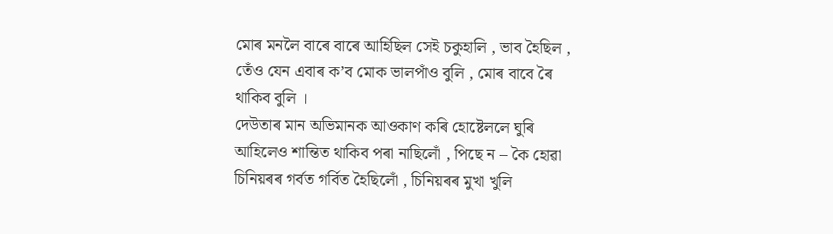মোৰ মনলৈ বাৰে বাৰে আহিছিল সেই চকুহালি , ভাব হৈছিল , তেঁও যেন এবাৰ ক’ব মোক ভালপাঁও বুলি , মোৰ বাবে ৰৈ থাকিব বুলি ।
দেউতাৰ মান অভিমানক আওকাণ কৰি হোষ্টেললে ঘুৰি আহিলেও শান্তিত থাকিব পৰা নাছিলোঁ , পিছে ন – কৈ হোৱা চিনিয়ৰৰ গৰ্বত গৰ্বিত হৈছিলোঁ , চিনিয়ৰৰ মুখা খুলি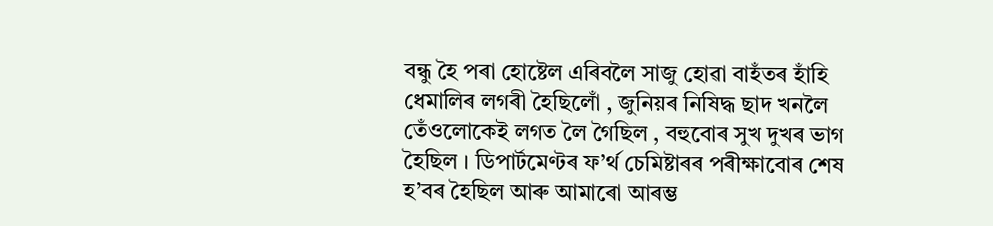বন্ধু হৈ পৰা হোষ্টেল এৰিবলৈ সাজু হোৱা বাহঁতৰ হাঁহি ধেমালিৰ লগৰী হৈছিলোঁ , জুনিয়ৰ নিষিদ্ধ ছাদ খনলৈ তেঁওলোকেই লগত লৈ গৈছিল , বহুবোৰ সুখ দুখৰ ভাগ হৈছিল । ডিপাৰ্টমেণ্টৰ ফ’ৰ্থ চেমিষ্টাৰৰ পৰীক্ষাবোৰ শেষ হ’বৰ হৈছিল আৰু আমাৰো আৰম্ভ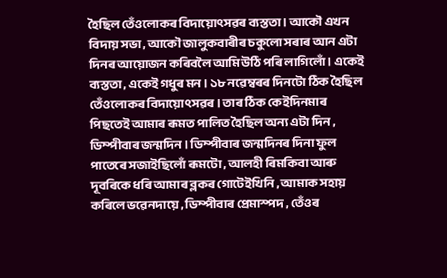হৈছিল তেঁওলোকৰ বিদায়োৎসৱৰ ব্যস্ততা । আকৌ এখন বিদায় সভা , আকৌ জালুকবাৰীৰ চকুলো সৰাৰ আন এটা দিনৰ আয়োজন কৰিবলৈ আমি উঠি পৰি লাগিলোঁ । একেই ব্যস্ততা , একেই গধুৰ মন । ১৮ নৱেম্বৰৰ দিনটো ঠিক হৈছিল তেঁওলোকৰ বিদায়োৎসৱৰ । তাৰ ঠিক কেইদিনমাৰ পিছতেই আমাৰ ৰূমত পালিত হৈছিল অন্য এটা দিন , ডিম্পীবাৰ জন্মদিন । ডিম্পীবাৰ জন্মদিনৰ দিনা ফুল পাতেৰে সজাইছিলোঁ ৰূমটো , আলহী ৰিমকিবা আৰু দূবৰিকে ধৰি আমাৰ ব্লকৰ গোটেইখিনি , আমাক সহায় কৰিলে ভৱেনদায়ে , ডিম্পীবাৰ প্ৰেমাস্পদ , তেঁওৰ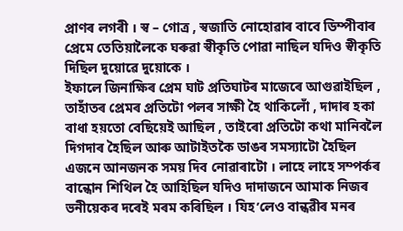প্ৰাণৰ লগৰী । স্ব – গোত্ৰ , স্বজাতি নোহোৱাৰ বাবে ডিম্পীবাৰ প্ৰেমে তেতিয়ালৈকে ঘৰুৱা স্বীকৃতি পোৱা নাছিল যদিও স্বীকৃতি দিছিল দুয়োৱে দুয়োকে ।
ইফালে জিনাক্ষিৰ প্ৰেম ঘাট প্ৰতিঘাটৰ মাজেৰে আগুৱাইছিল , তাহাঁতৰ প্ৰেমৰ প্ৰতিটো পলৰ সাক্ষী হৈ থাকিলোঁ , দাদাৰ হকা বাধা হয়তো বেছিয়েই আছিল , তাইৰো প্ৰতিটো কথা মানিবলৈ দিগদাৰ হৈছিল আৰু আটাইতকৈ ডাঙৰ সমস্যাটো হৈছিল এজনে আনজনক সময় দিব নোৱাৰাটো । লাহে লাহে সম্পৰ্কৰ বান্ধোন শিথিল হৈ আহিছিল যদিও দাদাজনে আমাক নিজৰ ভনীয়েকৰ দৰেই মৰম কৰিছিল । যিহ’লেও বান্ধৱীৰ মনৰ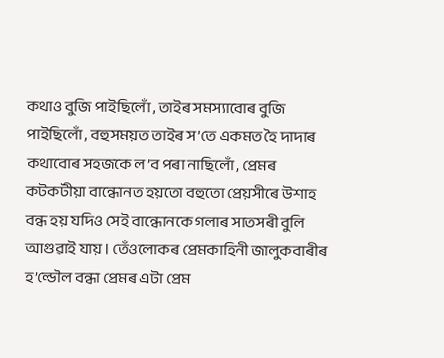কথাও বুজি পাইছিলোঁ , তাইৰ সমস্যাবোৰ বুজি পাইছিলোঁ , বহুসময়ত তাইৰ স’তে একমত হৈ দাদাৰ কথাবোৰ সহজকে ল’ব পৰা নাছিলোঁ , প্ৰেমৰ কটকটীয়া বান্ধোনত হয়তো বহুতো প্ৰেয়সীৰে উশাহ বন্ধ হয় যদিও সেই বান্ধোনকে গলাৰ সাতসৰী বুলি আগুৱাই যায় । তেঁওলোকৰ প্ৰেমকাহিনী জালুকবাৰীৰ হ’ল্ডৌল বন্ধা প্ৰেমৰ এটা প্ৰেম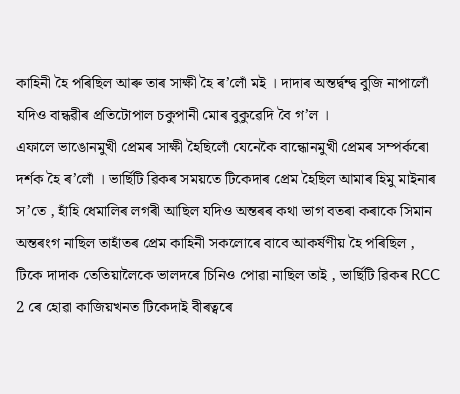কাহিনী হৈ পৰিছিল আৰু তাৰ সাক্ষী হৈ ৰ’লোঁ মই । দাদাৰ অন্তৰ্দ্বন্দ্ব বুজি নাপালোঁ যদিও বান্ধৱীৰ প্ৰতিটোপাল চকুপানী মোৰ বুকুৱেদি বৈ গ’ল ।
এফালে ভাঙোনমুখী প্ৰেমৰ সাক্ষী হৈছিলোঁ যেনেকৈ বান্ধোনমুখী প্ৰেমৰ সম্পৰ্কৰো দৰ্শক হৈ ৰ’লোঁ । ভাৰ্ছিটি ৱিকৰ সময়তে টিকেদাৰ প্ৰেম হৈছিল আমাৰ হিমু মাইনাৰ স’তে , হাঁহি ধেমালিৰ লগৰী আছিল যদিও অন্তৰৰ কথা ভাগ বতৰা কৰাকে সিমান অন্তৰংগ নাছিল তাহাঁতৰ প্ৰেম কাহিনী সকলোৰে বাবে আকৰ্ষণীয় হৈ পৰিছিল , টিকে দাদাক তেতিয়ালৈকে ভালদৰে চিনিও পোৱা নাছিল তাই , ভাৰ্ছিটি ৱিকৰ RCC 2 ৰে হোৱা কাজিয়খনত টিকেদাই বীৰত্বৰে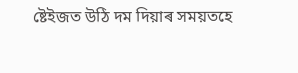ষ্টেইজত উঠি দম দিয়াৰ সময়তহে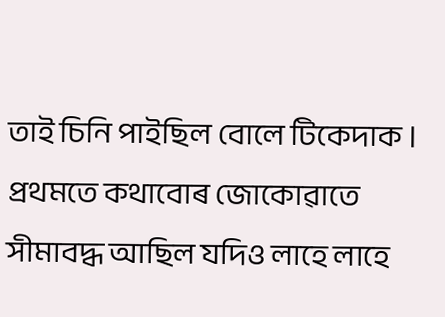তাই চিনি পাইছিল বোলে টিকেদাক । প্ৰথমতে কথাবোৰ জোকোৱাতে সীমাবদ্ধ আছিল যদিও লাহে লাহে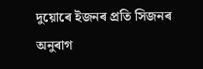দুয়োৰে ইজনৰ প্ৰতি সিজনৰ অনুৰাগ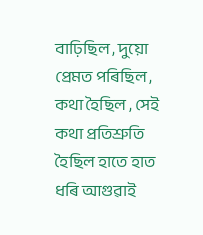বাঢ়িছিল , দুয়ো প্ৰেমত পৰিছিল , কথা হৈছিল , সেই কথা প্ৰতিশ্ৰুতি হৈছিল হাতে হাত ধৰি আগুৱাই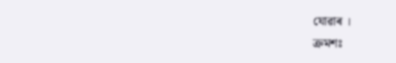যোৱাৰ ।
ক্ৰমশঃ